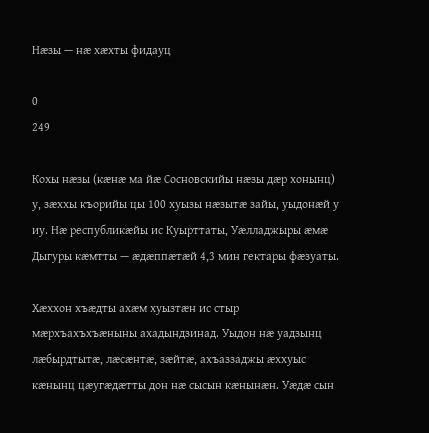Нӕзы — нӕ хӕхты фидауц

0
249

Кохы нӕзы (кӕнӕ ма йӕ Сосновскийы нӕзы дӕр хонынц) у, зӕххы къорийы цы 100 хуызы нӕзытӕ зайы, уыдонӕй у иу. Нӕ республикӕйы ис Куырттаты, Уӕлладжыры ӕмӕ Дыгуры кӕмтты — ӕдӕппӕтӕй 4,3 мин гектары фӕзуаты.

Хӕххон хъӕдты ахӕм хуызтӕн ис стыр мӕрхъахъхъӕныны ахадындзинад. Уыдон нӕ уадзынц лӕбырдтытӕ, лӕсӕнтӕ, зӕйтӕ, ахъаззаджы ӕххуыс кӕнынц цӕугӕдӕтты дон нӕ сысын кӕнынӕн. Уӕдӕ сын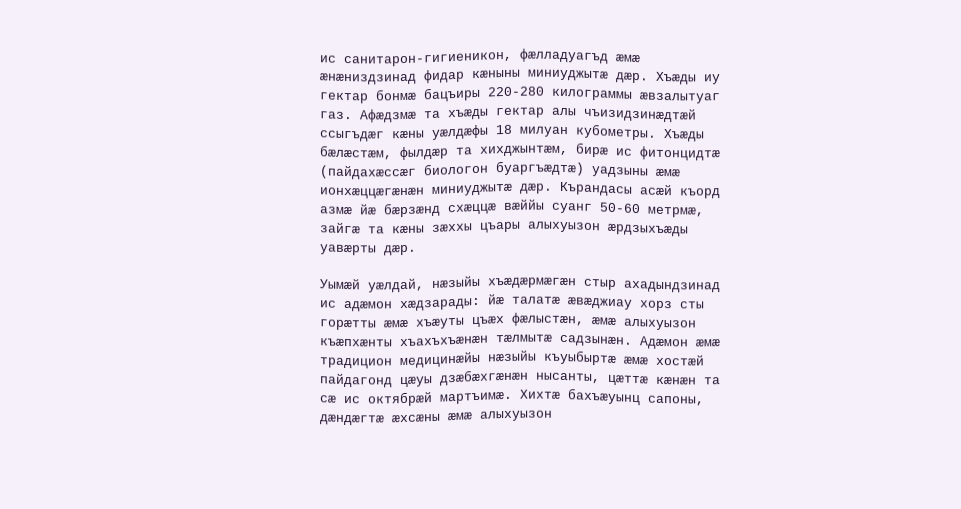ис санитарон-гигиеникон, фӕлладуагъд ӕмӕ ӕнӕниздзинад фидар кӕныны миниуджытӕ дӕр. Хъӕды иу гектар бонмӕ бацъиры 220-280 килограммы ӕвзалытуаг газ. Афӕдзмӕ та хъӕды гектар алы чъизидзинӕдтӕй ссыгъдӕг кӕны уӕлдӕфы 18 милуан кубометры. Хъӕды бӕлӕстӕм, фылдӕр та хихджынтӕм, бирӕ ис фитонцидтӕ (пайдахӕссӕг биологон буаргъӕдтӕ) уадзыны ӕмӕ ионхӕццӕгӕнӕн миниуджытӕ дӕр. Кърандасы асӕй къорд азмӕ йӕ бӕрзӕнд схӕццӕ вӕййы суанг 50-60 метрмӕ, зайгӕ та кӕны зӕххы цъары алыхуызон ӕрдзыхъӕды уавӕрты дӕр.

Уымӕй уӕлдай, нӕзыйы хъӕдӕрмӕгӕн стыр ахадындзинад ис адӕмон хӕдзарады: йӕ талатӕ ӕвӕджиау хорз сты горӕтты ӕмӕ хъӕуты цъӕх фӕлыстӕн, ӕмӕ алыхуызон къӕпхӕнты хъахъхъӕнӕн тӕлмытӕ садзынӕн. Адӕмон ӕмӕ традицион медицинӕйы нӕзыйы къуыбыртӕ ӕмӕ хостӕй пайдагонд цӕуы дзӕбӕхгӕнӕн нысанты, цӕттӕ кӕнӕн та сӕ ис октябрӕй мартъимӕ. Хихтӕ бахъӕуынц сапоны, дӕндӕгтӕ ӕхсӕны ӕмӕ алыхуызон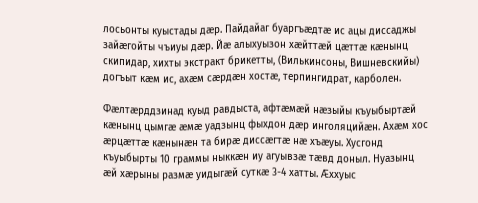лосьонты куыстады дӕр. Пайдайаг буаргъӕдтӕ ис ацы диссаджы зайӕгойты чъиуы дӕр. Йӕ алыхуызон хӕйттӕй цӕттӕ кӕнынц скипидар, хихты экстракт брикетты, (Вилькинсоны, Вишневскийы) догъыт кӕм ис, ахӕм сӕрдӕн хостӕ, терпингидрат, карболен.

Фӕлтӕрддзинад куыд равдыста, афтӕмӕй нӕзыйы къуыбыртӕй кӕнынц цымгӕ ӕмӕ уадзынц фыхдон дӕр инголяцийӕн. Ахӕм хос ӕрцӕттӕ кӕнынӕн та бирӕ диссӕгтӕ нӕ хъӕуы. Хусгонд къуыбырты 10 граммы ныккӕн иу агуывзӕ тӕвд доныл. Нуазынц ӕй хӕрыны размӕ уидыгӕй суткӕ 3-4 хатты. Ӕххуыс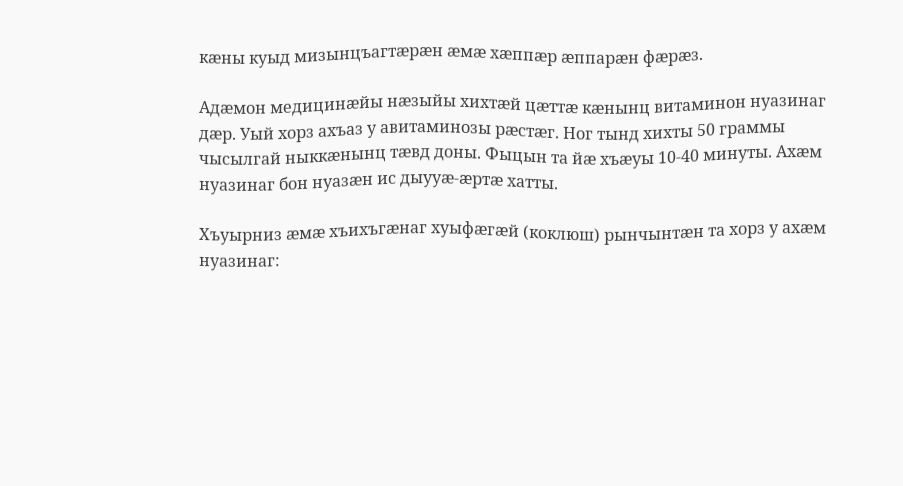кӕны куыд мизынцъагтӕрӕн ӕмӕ хӕппӕр ӕппарӕн фӕрӕз.

Адӕмон медицинӕйы нӕзыйы хихтӕй цӕттӕ кӕнынц витаминон нуазинаг дӕр. Уый хорз ахъаз у авитаминозы рӕстӕг. Ног тынд хихты 50 граммы чысылгай ныккӕнынц тӕвд доны. Фыцын та йӕ хъӕуы 10-40 минуты. Ахӕм нуазинаг бон нуазӕн ис дыууӕ-ӕртӕ хатты.

Хъуырниз ӕмӕ хъихъгӕнаг хуыфӕгӕй (коклюш) рынчынтӕн та хорз у ахӕм нуазинаг: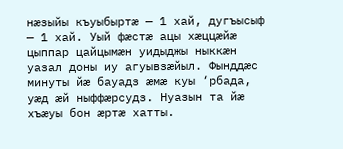нӕзыйы къуыбыртӕ — 1 хай, дугъысыф — 1 хай. Уый фӕстӕ ацы хӕццӕйӕ цыппар цайцымӕн уидыджы ныккӕн уазал доны иу агуывзӕйыл. Фынддӕс минуты йӕ бауадз ӕмӕ куы ‘рбада, уӕд ӕй ныффӕрсудз. Нуазын та йӕ хъӕуы бон ӕртӕ хатты.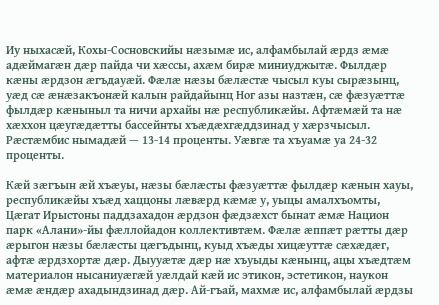Иу ныхасӕй, Кохы-Сосновскийы нӕзымӕ ис, алфамбылай ӕрдз ӕмӕ адӕймагӕн дӕр пайда чи хӕссы, ахӕм бирӕ миниуджытӕ. Фылдӕр кӕны ӕрдзон ӕгъдауӕй. Фӕлӕ нӕзы бӕлӕстӕ чысыл куы сырӕзынц, уӕд сӕ ӕнӕзакъонӕй калын райдайынц Ног азы назтӕн, сӕ фӕзуӕттӕ фылдӕр кӕныныл та ничи архайы нӕ республикӕйы. Афтӕмӕй та нӕ хӕххон цӕугӕдӕтты бассейнты хъӕдӕхгӕддзинад у хӕрзчысыл. Рӕстӕмбис нымадӕй — 13-14 проценты. Уӕвгӕ та хъуамӕ уа 24-32 проценты.

Кӕй зӕгъын ӕй хъӕуы, нӕзы бӕлӕсты фӕзуӕттӕ фылдӕр кӕнын хауы, республикӕйы хъӕд хаццоны лӕвӕрд кӕмӕ у, уыцы амалхъомты, Цӕгат Ирыстоны паддзахадон ӕрдзон фӕдзӕхст бынат ӕмӕ Национ парк «Алани»-йы фӕллойадон коллективтӕм. Фӕлӕ ӕппӕт рӕтты дӕр ӕрыгон нӕзы бӕлӕсты цӕгъдынц, куыд хъӕды хицӕуттӕ сӕхӕдӕг, афтӕ ӕрдзхортӕ дӕр. Дыууӕтӕ дӕр нӕ хъуыды кӕнынц, ацы хъӕдтӕм материалон нысаниуӕгӕй уӕлдай кӕй ис этикон, эстетикон, наукон ӕмӕ ӕндӕр ахадындзинад дӕр. Ай-гъай, махмӕ ис, алфамбылай ӕрдзы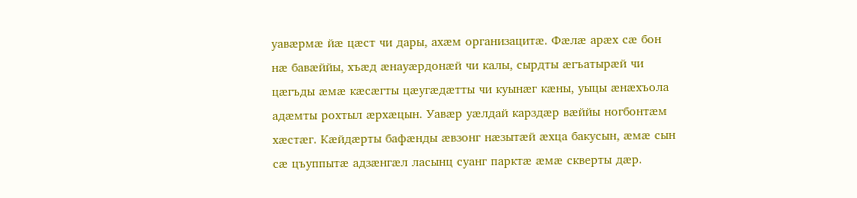уавӕрмӕ йӕ цӕст чи дары, ахӕм организацитӕ. Фӕлӕ арӕх сӕ бон нӕ бавӕййы, хъӕд ӕнауӕрдонӕй чи калы, сырдты ӕгъатырӕй чи цӕгъды ӕмӕ кӕсӕгты цӕугӕдӕтты чи куынӕг кӕны, уыцы ӕнӕхъола адӕмты рохтыл ӕрхӕцын. Уавӕр уӕлдай карздӕр вӕййы ногбонтӕм хӕстӕг. Кӕйдӕрты бафӕнды ӕвзонг нӕзытӕй ӕхца бакусын, ӕмӕ сын сӕ цъуппытӕ адзӕнгӕл ласынц суанг парктӕ ӕмӕ скверты дӕр.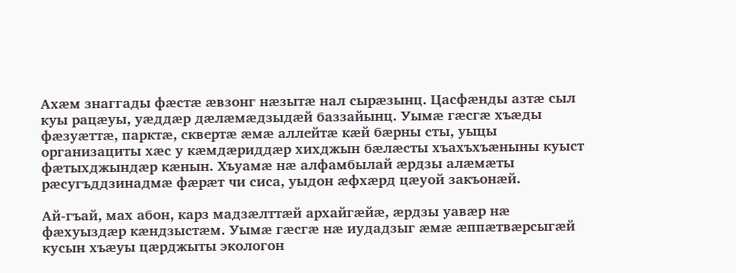Ахӕм знаггады фӕстӕ ӕвзонг нӕзытӕ нал сырӕзынц. Цасфӕнды азтӕ сыл куы рацӕуы, уӕддӕр дӕлӕмӕдзыдӕй баззайынц. Уымӕ гӕсгӕ хъӕды фӕзуӕттӕ, парктӕ, сквертӕ ӕмӕ аллейтӕ кӕй бӕрны сты, уыцы организациты хӕс у кӕмдӕриддӕр хихджын бӕлӕсты хъахъхъӕныны куыст фӕтыхджындӕр кӕнын. Хъуамӕ нӕ алфамбылай ӕрдзы алӕмӕты рӕсугъддзинадмӕ фӕрӕт чи сиса, уыдон ӕфхӕрд цӕуой закъонӕй.

Ай-гъай, мах абон, карз мадзӕлттӕй архайгӕйӕ, ӕрдзы уавӕр нӕ фӕхуыздӕр кӕндзыстӕм. Уымӕ гӕсгӕ нӕ иудадзыг ӕмӕ ӕппӕтвӕрсыгӕй кусын хъӕуы цӕрджыты экологон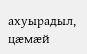ахуырадыл, цӕмӕй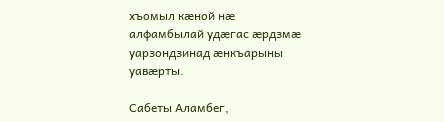хъомыл кӕной нӕ алфамбылай удӕгас ӕрдзмӕ уарзондзинад ӕнкъарыны уавӕрты.

Сабеты Аламбег,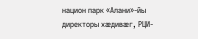национ парк «Алани»-йы директоры хӕдивӕг, РЦИ-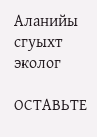Аланийы сгуыхт эколог

ОСТАВЬТЕ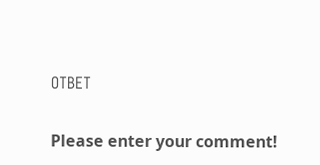ОТВЕТ

Please enter your comment!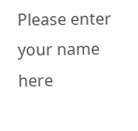Please enter your name here